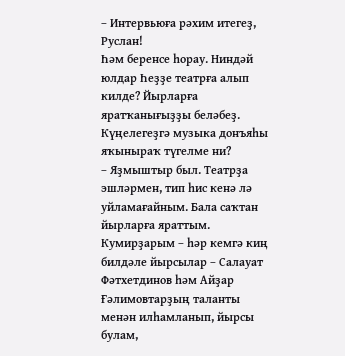– Интервьюға рәхим итегеҙ, Руслан!
Һәм беренсе һорау. Ниндәй юлдар Һеҙҙе театрға алып килде? Йырларға яратҡанығыҙҙы беләбеҙ. Күңелегеҙгә музыка донъяһы яҡыныраҡ түгелме ни?
– Яҙмыштыр был. Театрҙа эшләрмен, тип һис кенә лә уйламағайным. Бала саҡтан йырларға яраттым. Кумирҙарым – һәр кемгә киң билдәле йырсылар – Салауат Фәтхетдинов һәм Айҙар Ғәлимовтарҙың таланты менән илһамланып, йырсы булам,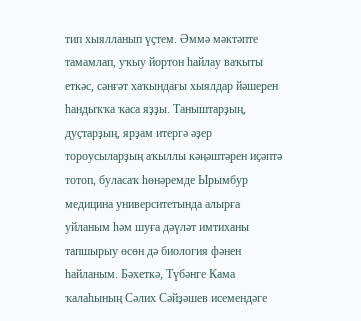тип хыялланып үҫтем. Әммә мәктәпте тамамлап, уҡыу йортон һайлау ваҡыты еткәс, сәнғәт хаҡындағы хыялдар йәшерен һандыҡҡа ҡаса яҙҙы. Таныштарҙың, дуҫтарҙың, ярҙам итергә әҙер тороусыларҙың аҡыллы кәңәштәрен иҫәптә тотоп, буласаҡ һөнәремде Ырымбур медицина университетында алырға уйланым һәм шуға дәүләт имтиханы тапшырыу өсөн дә биология фәнен һайланым. Бәхеткә, Түбәнге Кама ҡалаһының Сәлих Сәйҙәшев исемендәге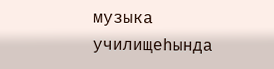музыка училищеһында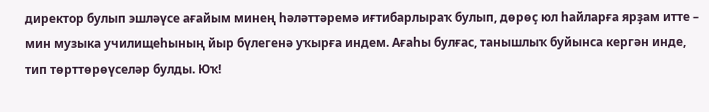директор булып эшләүсе ағайым минең һәләттәремә иғтибарлыраҡ булып, дөрөҫ юл һайларға ярҙам итте – мин музыка училищеһының йыр бүлегенә уҡырға индем. Ағаһы булғас, танышлыҡ буйынса кергән инде, тип төрттөрөүселәр булды. Юҡ!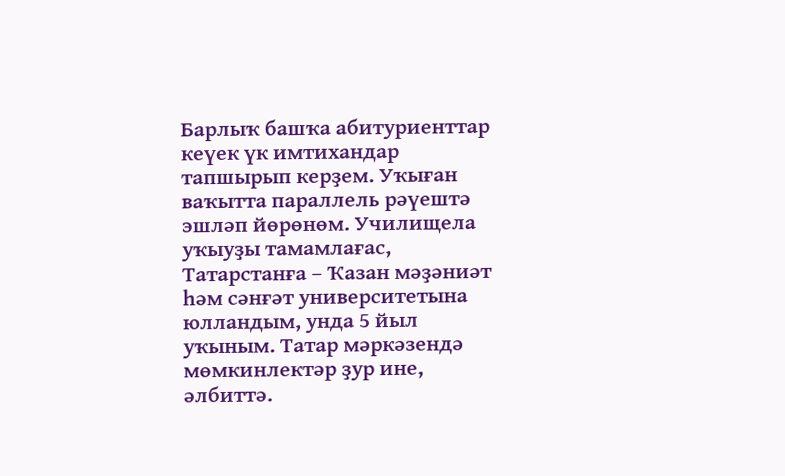Барлыҡ башҡа абитуриенттар кеүек үк имтихандар тапшырып керҙем. Уҡыған ваҡытта параллель рәүештә эшләп йөрөнөм. Училищела уҡыуҙы тамамлағас, Татарстанға – Ҡазан мәҙәниәт һәм сәнғәт университетына юлландым, унда 5 йыл уҡыным. Татар мәркәзендә мөмкинлектәр ҙур ине, әлбиттә.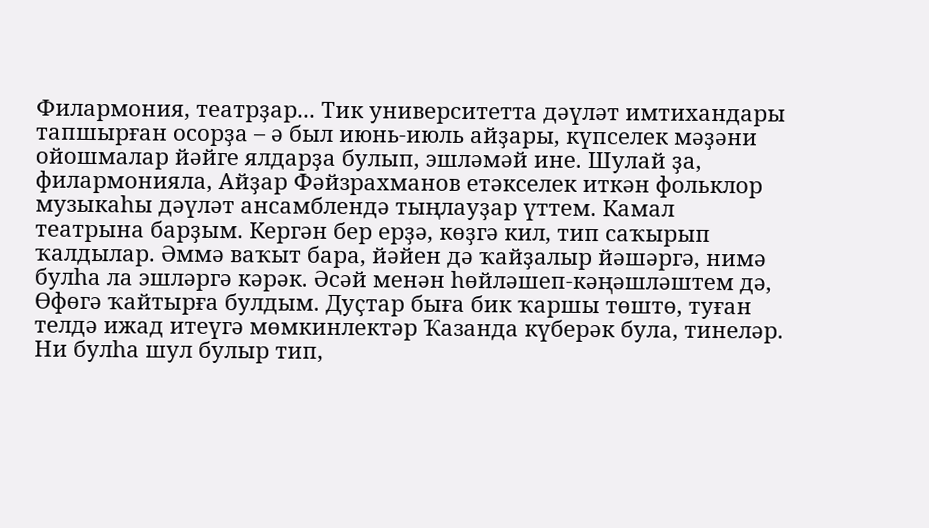Филармония, театрҙар... Тик университетта дәүләт имтихандары тапшырған осорҙа – ә был июнь-июль айҙары, күпселек мәҙәни ойошмалар йәйге ялдарҙа булып, эшләмәй ине. Шулай ҙа, филармонияла, Айҙар Фәйзрахманов етәкселек иткән фольклор музыкаһы дәүләт ансамблендә тыңлауҙар үттем. Камал театрына барҙым. Кергән бер ерҙә, көҙгә кил, тип саҡырып ҡалдылар. Әммә ваҡыт бара, йәйен дә ҡайҙалыр йәшәргә, нимә булһа ла эшләргә кәрәк. Әсәй менән һөйләшеп-кәңәшләштем дә, Өфөгә ҡайтырға булдым. Дуҫтар быға бик ҡаршы төштө, туған телдә ижад итеүгә мөмкинлектәр Ҡазанда күберәк була, тинеләр. Ни булһа шул булыр тип,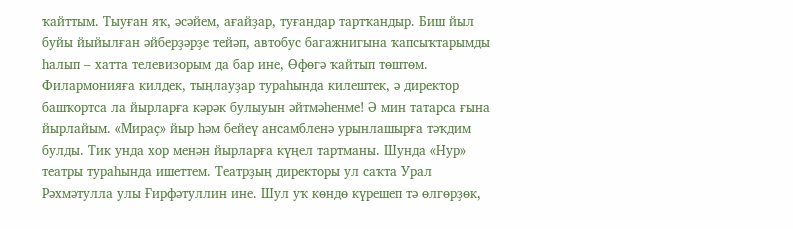ҡайттым. Тыуған яҡ, әсәйем, ағайҙар, туғандар тартҡандыр. Биш йыл буйы йыйылған әйберҙәрҙе тейәп, автобус багажнигына ҡапсыҡтарымды һалып – хатта телевизорым да бар ине, Өфөгә ҡайтып төштөм. Филармонияға килдек, тыңлауҙар тураһында килештек, ә директор башҡортса ла йырларға кәрәк булыуын әйтмәһенме! Ә мин татарса ғына йырлайым. «Мираҫ» йыр һәм бейеү ансамбленә урынлашырға тәҡдим булды. Тик унда хор менән йырларға күңел тартманы. Шунда «Нур» театры тураһында ишеттем. Театрҙың директоры ул саҡта Урал Рәхмәтулла улы Ғирфәтуллин ине. Шул уҡ көндө күрешеп тә өлгөрҙөк,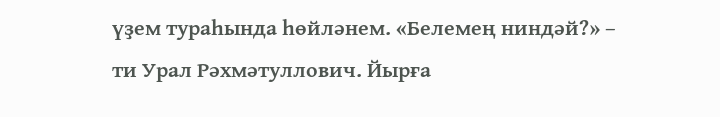үҙем тураһында һөйләнем. «Белемең ниндәй?» – ти Урал Рәхмәтуллович. Йырға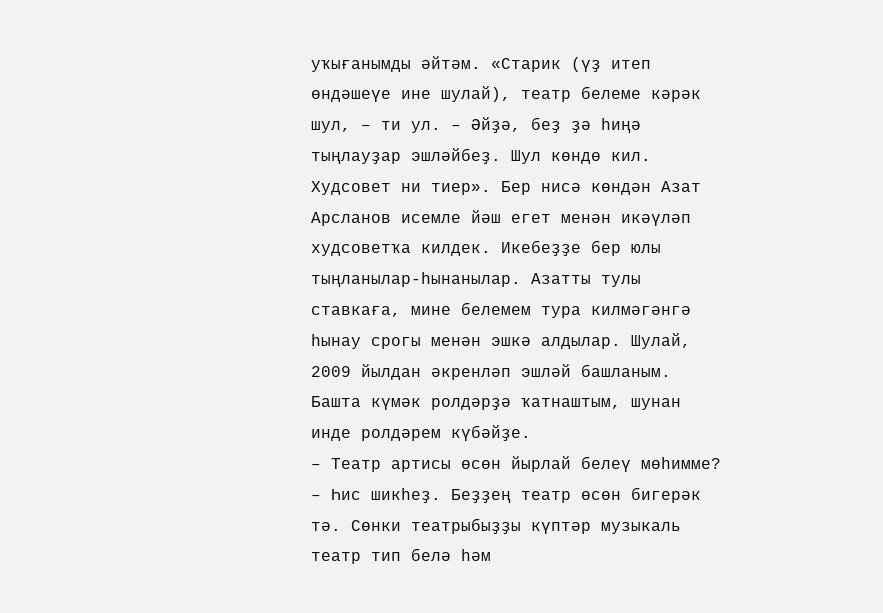уҡығанымды әйтәм. «Старик (үҙ итеп өндәшеүе ине шулай), театр белеме кәрәк шул, – ти ул. – Әйҙә, беҙ ҙә һиңә тыңлауҙар эшләйбеҙ. Шул көндө кил. Худсовет ни тиер». Бер нисә көндән Азат Арсланов исемле йәш егет менән икәүләп худсоветҡа килдек. Икебеҙҙе бер юлы тыңланылар-һынанылар. Азатты тулы ставкаға, мине белемем тура килмәгәнгә һынау срогы менән эшкә алдылар. Шулай, 2009 йылдан әкренләп эшләй башланым. Башта күмәк ролдәрҙә ҡатнаштым, шунан инде ролдәрем күбәйҙе.
– Театр артисы өсөн йырлай белеү мөһимме?
– Һис шикһеҙ. Беҙҙең театр өсөн бигерәк тә. Сөнки театрыбыҙҙы күптәр музыкаль театр тип белә һәм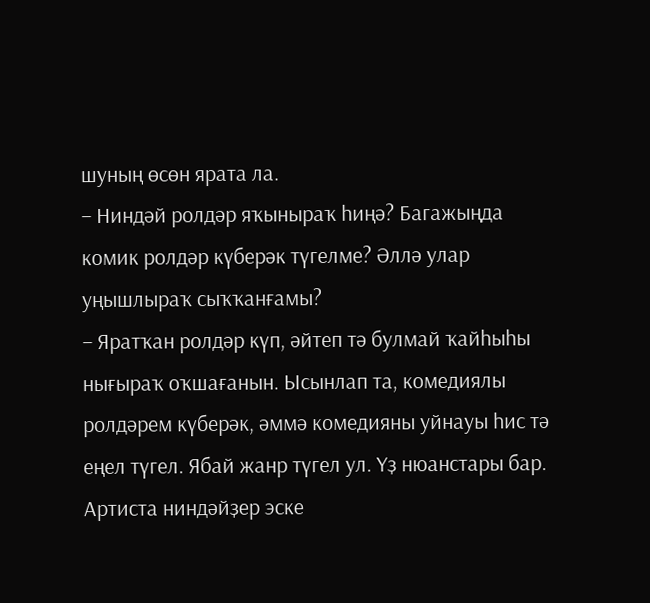шуның өсөн ярата ла.
– Ниндәй ролдәр яҡыныраҡ һиңә? Багажыңда комик ролдәр күберәк түгелме? Әллә улар уңышлыраҡ сыҡҡанғамы?
– Яратҡан ролдәр күп, әйтеп тә булмай ҡайһыһы нығыраҡ оҡшағанын. Ысынлап та, комедиялы ролдәрем күберәк, әммә комедияны уйнауы һис тә еңел түгел. Ябай жанр түгел ул. Үҙ нюанстары бар. Артиста ниндәйҙер эске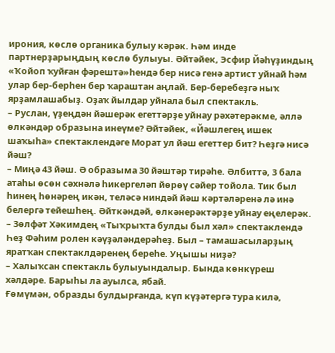ирония, көслө органика булыу кәрәк. Һәм инде партнерҙарыңдың көслө булыуы. Әйтәйек, Эсфир Йәһүҙиндың «Ҡойоп ҡуйған фәрештә»һендә бер нисә генә артист уйнай һәм улар бер-берһен бер ҡараштан аңлай. Бер-беребеҙгә ныҡ ярҙамлашабыҙ. Оҙаҡ йылдар уйнала был спектакль.
– Руслан, үҙеңдән йәшерәк егеттәрҙе уйнау рәхәтерәкме, әллә өлкәндәр образына инеүме? Әйтәйек, «Йәшлегең ишек шаҡыһа» спектаклендәге Морат ул йәш егеттер бит? Һеҙгә нисә йәш?
– Миңә 43 йәш. Ә образыма 30 йәштәр тирәһе. Әлбиттә, 3 бала атаһы өсөн сәхнәлә һикергеләп йөрөү сәйер тойола. Тик был һинең һөнәрең икән, теләсә ниндәй йәш кәртәләренә лә инә белергә тейешһең. Әйткәндәй, өлкәнерәктәрҙе уйнау еңелерәк.
– Зөлфәт Хәкимдең «Тыҡрыҡта булды был хәл» спектаклендә Һеҙ Фәһим ролен кәүҙәләндерәһеҙ. Был – тамашасыларҙың яратҡан спектаклдәренең береһе. Уңышы ниҙә?
– Халыҡсан спектакль булыуындалыр. Бында көнкүреш хәлдәре. Барыһы ла ауылса, ябай.
Ғөмүмән, образды булдырғанда, күп күҙәтергә тура килә,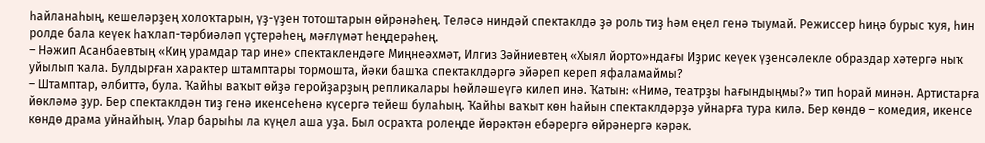һайланаһың, кешеләрҙең холоҡтарын, үҙ-үҙен тотоштарын өйрәнәһең. Теләсә ниндәй спектаклдә ҙә роль тиҙ һәм еңел генә тыумай. Режиссер һиңә бурыс ҡуя, һин ролде бала кеүек һаҡлап-тәрбиәләп үҫтерәһең, мәғлүмәт һеңдерәһең.
– Нәжип Асанбаевтың «Киң урамдар тар ине» спектаклендәге Миңнеәхмәт, Илгиз Зәйниевтең «Хыял йорто»ндағы Иҙрис кеүек үҙенсәлекле образдар хәтергә ныҡ уйылып ҡала. Булдырған характер штамптары тормошта, йәки башҡа спектаклдәргә эйәреп кереп яфаламаймы?
– Штамптар, әлбиттә, була. Ҡайһы ваҡыт өйҙә геройҙарҙың репликалары һөйләшеүгә килеп инә. Ҡатын: «Нимә, театрҙы һағындыңмы?» тип һорай минән. Артистарға йөкләмә ҙур. Бер спектаклдән тиҙ генә икенсеһенә күсергә тейеш булаһың. Ҡайһы ваҡыт көн һайын спектаклдәрҙә уйнарға тура килә. Бер көндө – комедия, икенсе көндө драма уйнайһың. Улар барыһы ла күңел аша уҙа. Был осраҡта ролеңде йөрәктән ебәрергә өйрәнергә кәрәк.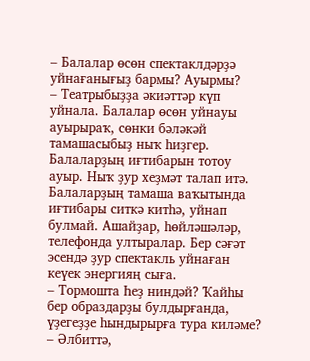– Балалар өсөн спектаклдәрҙә уйнағанығыҙ бармы? Ауырмы?
– Театрыбыҙҙа әкиәттәр күп уйнала. Балалар өсөн уйнауы ауырыраҡ, сөнки бәләкәй тамашасыбыҙ ныҡ һиҙгер. Балаларҙың иғтибарын тотоу ауыр. Ныҡ ҙур хеҙмәт талап итә. Балаларҙың тамаша ваҡытында иғтибары ситкә китһә, уйнап булмай. Ашайҙар, һөйләшәләр, телефонда ултыралар. Бер сәғәт эсендә ҙур спектакль уйнаған кеүек энергияң сыға.
– Тормошта Һеҙ ниндәй? Ҡайһы бер образдарҙы булдырғанда, үҙегеҙҙе һындырырға тура киләме?
– Әлбиттә,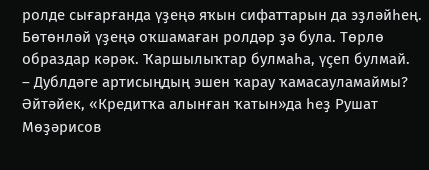ролде сығарғанда үҙеңә яҡын сифаттарын да эҙләйһең. Бөтөнләй үҙеңә оҡшамаған ролдәр ҙә була. Төрлө образдар кәрәк. Ҡаршылыҡтар булмаһа, үҫеп булмай.
– Дублдәге артисыңдың эшен ҡарау ҡамасауламаймы? Әйтәйек, «Кредитҡа алынған ҡатын»да һеҙ Рушат Мөҙәрисов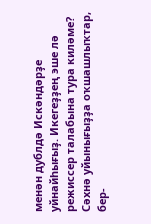менән дублдә Искәндәрҙе уйнайһығыҙ. Икегеҙҙең эше лә режиссер талабына тура киләме? Сәхнә уйынығыҙҙа оҡшашлыҡтар, бер-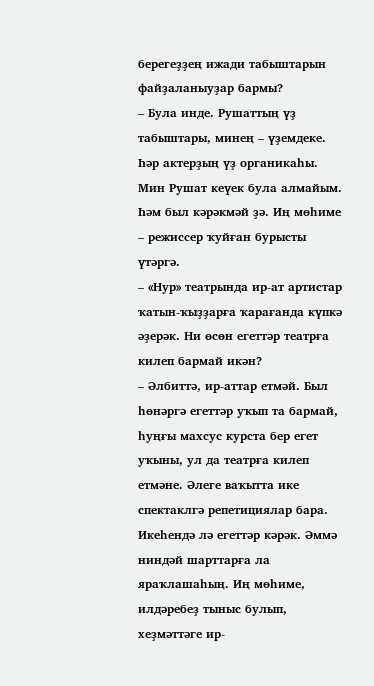берегеҙҙең ижади табыштарын файҙаланыуҙар бармы?
– Була инде. Рушаттың үҙ табыштары, минең – үҙемдеке. Һәр актерҙың үҙ органикаһы. Мин Рушат кеүек була алмайым. Һәм был кәрәкмәй ҙә. Иң мөһиме – режиссер ҡуйған бурысты үтәргә.
– «Нур» театрында ир-ат артистар ҡатын-ҡыҙҙарға ҡарағанда күпкә әҙерәк. Ни өсөн егеттәр театрға килеп бармай икән?
– Әлбиттә, ир-аттар етмәй. Был һөнәргә егеттәр уҡып та бармай, һуңғы махсус курста бер егет уҡыны, ул да театрға килеп етмәне. Әлеге ваҡытта ике спектаклгә репетициялар бара. Икеһендә лә егеттәр кәрәк. Әммә ниндәй шарттарға ла яраҡлашаһың. Иң мөһиме, илдәребеҙ тыныс булып, хеҙмәттәге ир-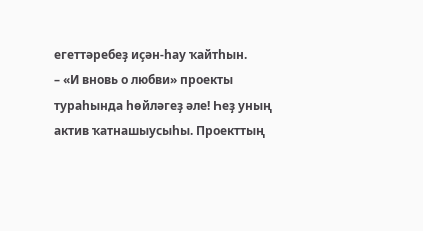егеттәребеҙ иҫән-һау ҡайтһын.
– «И вновь о любви» проекты тураһында һөйләгеҙ әле! Һеҙ уның актив ҡатнашыусыһы. Проекттың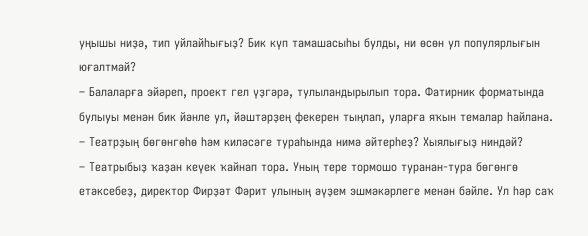уңышы ниҙә, тип уйлайһығыҙ? Бик күп тамашасыһы булды, ни өсөн ул популярлығын юғалтмай?
– Балаларға эйәреп, проект гел үҙгәрә, тулыландырылып тора. Фатирник форматында булыуы менән бик йәнле ул, йәштәрҙең фекерен тыңлап, уларға яҡын темалар һайлана.
– Театрҙың бөгөнгөһө һәм киләсәге тураһында нимә әйтерһеҙ? Хыялығыҙ ниндәй?
– Театрыбыҙ ҡаҙан кеүек ҡайнап тора. Уның тере тормошо туранан-тура бөгөнгө етәксебеҙ, директор Фирҙәт Фәрит улының әүҙем эшмәкәрлеге менән бәйле. Ул һәр саҡ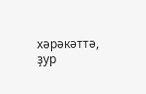хәрәкәттә, ҙур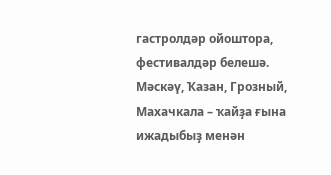гастролдәр ойоштора, фестивалдәр белешә. Мәскәү, Ҡазан, Грозный, Махачкала – ҡайҙа ғына ижадыбыҙ менән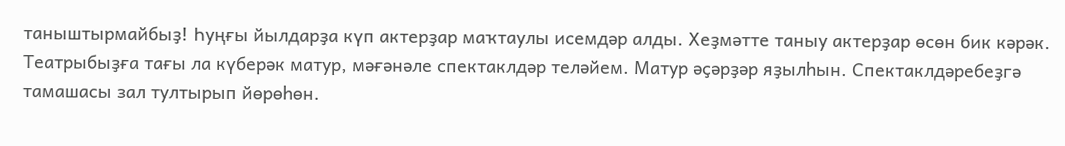таныштырмайбыҙ! Һуңғы йылдарҙа күп актерҙар маҡтаулы исемдәр алды. Хеҙмәтте таныу актерҙар өсөн бик кәрәк.
Театрыбыҙға тағы ла күберәк матур, мәғәнәле спектаклдәр теләйем. Матур әҫәрҙәр яҙылһын. Спектаклдәребеҙгә тамашасы зал тултырып йөрөһөн.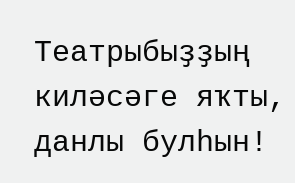Театрыбыҙҙың киләсәге яҡты, данлы булһын!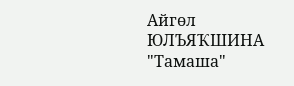Айгөл ЮЛЪЯҠШИНА
"Тамаша"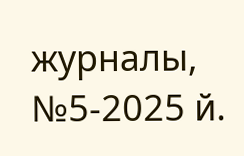журналы, №5-2025 й.